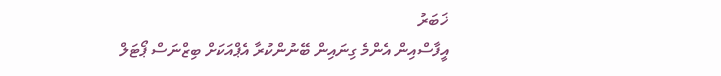ޚަބަރު
އީފާސްއިން އެންމެ ގިނައިން ބޭނުންކުރާ އެޕްއަކަށް ބިޒްނަސް ޕޯޓަލް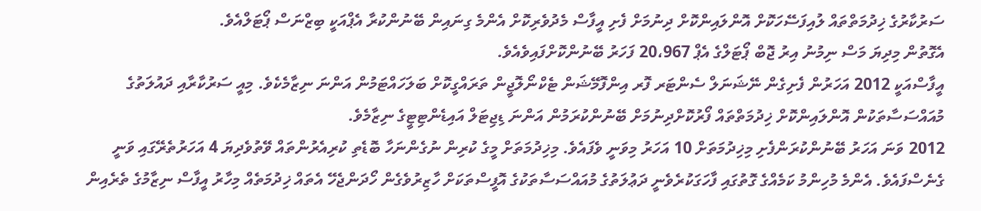ސަރުކާރުގެ ޚިދުމަތްތައް ލުއިފަސޭހަކޮށް އޮންލައިންކޮށް ދިނުމަށް ފެށި އީފާސް މެދުވެރިކޮށް އެންމެ ގިނައިން ބޭނުންކުރާ އެޕްއަކީ ބިޒްނަސް ޕޯޓަލްއެވެ.
އެގޮތުން މިދިޔަ މަސް ނިމުނު އިރު ޖޮބް ޕޯޓަލްގެ އެޕް 20،967 ފަހަރު ބޭނުންކޮށްފައިވެއެވެ.
އީފާސްއަކީ 2012 އަހަރުން ފެށިގެން ނޭޝަނަލް ސެންޓަރ ފޮރ އިންފޮމޭޝަން ޓެކްނޯލޮޖީން ތަރައްގީކޮށް ބަލަހައްޓަމުން އަންނަ ނިޒާމެކެވެ. މިއީ ސަރުކާރާއި ދައުލަތުގެ މުއައްސަސާތަކުން އޮންލައިންކޮށް ޚިދުމަތްތައް ފޯރުކޮށްދިނުމަށް ބޭނުންކުރަމުން އަންނަ ޑިޖިޓަލް އައިޑެންޓިޓީގެ ނިޒާމެވެ.
2012 ވަނަ އަހަރު ބޭނުންކުރަންފެށި މިޚިދުމަތަށް 10 އަހަރު މިވަނީ ވެފައެވެ. މިޚިދުމަތަށް މީގެ ކުރިން ނުގެންނަހާ ބޮޑެތި ކުރިއެރުންތައް ވޭތުވެދިޔަ 4 އަހަރުތެރޭގައި ވަނީ ގެނެސްފައެވެ. އެންމެ މުހިންމު ކަމެއްގެ ގޮތުގައި ފާހަގަކުރެވެނީ ދަޢުލަތުގެ މުއައްސަސާތަކުގެ އޮފީސްތަކަށް ހާޒިރުވެގެން ހޯދަންޖެހޭ އެތައް ޚިދުމަތެއް މިހާރު އީފާސް ނިޒާމުގެ ތެރެއިން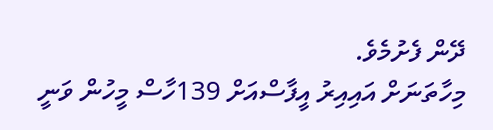ދޭން ފެށުމެވެ.
މިހާތަނަށް އައިއިރު އީފާސްއަށް 139ހާސް މީހުން ވަނީ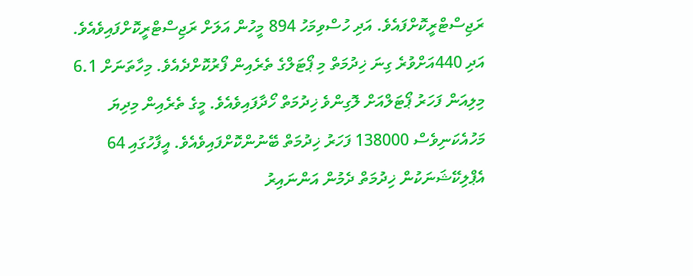ރަޖިސްޓްރީކޮށްފައެވެ. އަދި ހުސްވިމަހު 894 މީހުން އަލަށް ރަޖިސްޓްރީކޮށްފައިވެއެވެ. އަދި 440އަށްވުރެ ގިނަ ޚިދުމަތް މި ޕޯޓަލްގެ ތެރެއިން ފޯރުކޮށްދެއެވެ. މިހާތަނަށް 6.1 މިލިއަން ފަހަރު ޕޯޓަލްއަށް ލޮގިންވެ ޚިދުމަތް ހޯދާފައިވެއެވެ. މީގެ ތެރެއިން މިދިޔަ މަހުއެކަނިވެސް 138000 ފަހަރު ޚިދުމަތް ބޭނުންކޮށްފައިވެއެވެ. އީފާހުގައި 64 އެޕްލިކޭޝަނަކުން ޚިދުމަތް ދެމުން އަންނައިރު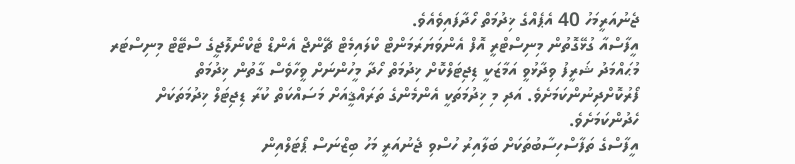ޖެނުއަރީމަހު 40 އެޕެއްގެ ޚިދުމަތް ހޯދާފައިވެއެވެ.
އީފާސްއާ ގުޅޭގޮތުން މިނިސްޓްރީ އޮފް އެންވަޔަރަމަންޓް ކްލައިމެޓް ޗޭންޖް އެންޑް ޓެކްނޯލޮޖީގެ ސްޓޭޓް މިނިސްޓަރ މުޙައްމަދު ޝަރީފު ވިދާޅުވީ އަމާޒަކީ ޑިޖިޓަލްކޮށް ޚިދުމަތް ހޯދާ މީހުންނަށް ވީހާވެސް ގާތުން ޚިދުމަތް ފޯރުކޮށްދިނުންކަމަށެވެ. އަދި މި ޚިދުމަތަކީ އެންމެންގެ ތަރައްޤީއަށް މަސައްކަތް ކުރާ ޑިޖިޓަލް ޚިދުމަތަކަށް ހެދުންކަމަށެވެ.
އީފާސްގެ ތަފާސްހިސާބުތަކަށް ބަލާއިރު ހުސްވި ޖެނުއަރީ މަހު ބިޒްނަސް ޕޯޓަލްއިން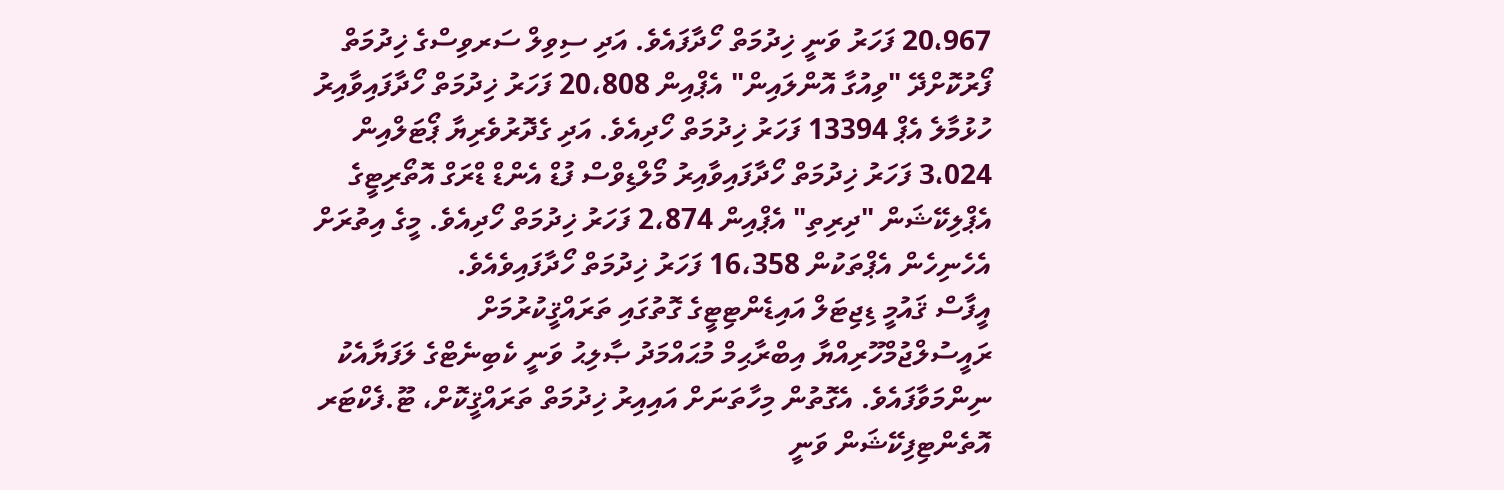20،967 ފަހަރު ވަނީ ޚިދުމަތް ހޯދާފައެވެ. އަދި ސިވިލް ސަރވިސްގެ ޚިދުމަތް ފޯރުކޮށްދޭ "ވިއުގާ އޮންލައިން" އެޕްއިން 20،808 ފަހަރު ޚިދުމަތް ހޯދާފައިވާއިރު ހުޅުމާލެ އެޕް 13394 ފަހަރު ޚިދުމަތް ހޯދިއެވެ. އަދި ގެދޮރުވެރިޔާ ޕޯޓަލްއިން 3،024 ފަހަރު ޚިދުމަތް ހޯދާފައިވާއިރު މޯލްޑިވްސް ފުޑް އެންޑް ޑްރަގް އޮތޯރިޓީގެ އެޕްލިކޭޝަން "ދިރިތި" އެޕްއިން 2،874 ފަހަރު ޚިދުމަތް ހޯދިއެވެ. މީގެ އިތުރަށް އެހެނިހެން އެޕްތަކުން 16،358 ފަހަރު ޚިދުމަތް ހޯދާފައިވެއެވެ.
އީފާސް ޤައުމީ ޑިޖިޓަލް އައިޑެންޓިޓީގެ ގޮތުގައި ތަރައްޤީކުރުމަށް ރައީސުލްޖުމްހޫރިއްޔާ އިބްރާޙިމް މުޙައްމަދު ޞާލިޙު ވަނީ ކެބިނެޓްގެ ލަފަޔާއެކު ނިންމަވާފައެވެ. އެގޮތުން މިހާތަނަށް އައިއިރު ޚިދުމަތް ތަރައްޤީކޮށް، ޓޫ.ފެކްޓަރ އޮތެންޓިފިކޭޝަން ވަނީ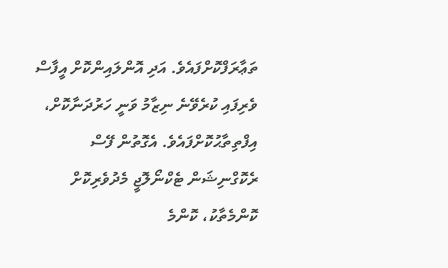ތަޢާރަފްކޮށްފައެވެ. އަދި އޮންލައިންކޮށް އީފާސް ވެރިފައި ކުރެވޭނެ ނިޒާމު ވަނީ ހަރުދަނާކޮށް، އިފްތިތާޙުކޮށްފައެވެ. އެގޮތުން ފޭސް ރެކޮގްނިޝަން ޓެކްނޯލޮޖީ މެދުވެރިކޮށް ކޮންމެތާކު، ކޮންމެ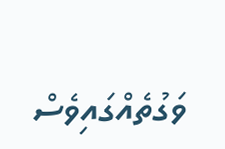ވަގުތެއްގައިވެސް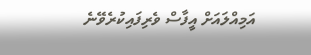އަމިއްލައަށް އީފާސް ވެރިފައިކުރެވޭނެ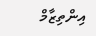އިންތިޒާމް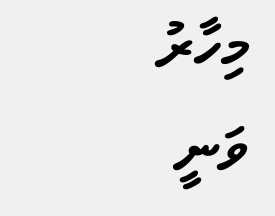މިހާރު ވަނީ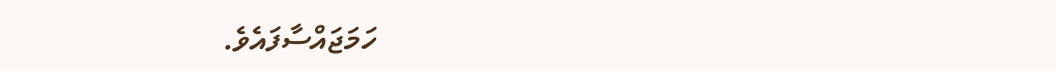ހަމަޖައްސާފައެވެ.